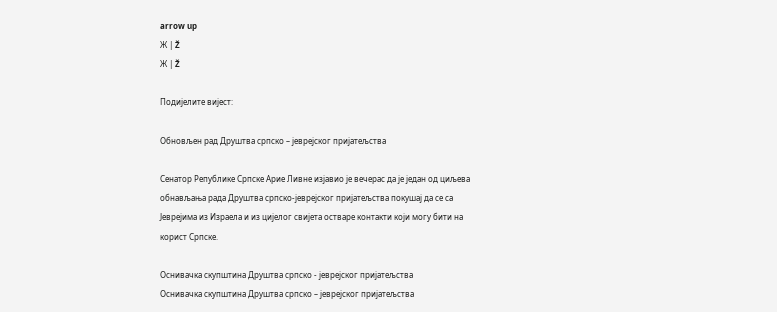arrow up
Ж | Ž
Ж | Ž

Подијелите вијест:

Обновљен рад Друштва српско – јеврејског пријатељства

Сенатор Републике Српске Арие Ливне изјавио је вечерас да је један од циљева обнављања рада Друштва српско-јеврејског пријатељства покушај да се са Јеврејима из Израела и из цијелог свијета остваре контакти који могу бити на корист Српске.

Оснивачка скупштина Друштва српско - јеврејског пријатељства
Оснивачка скупштина Друштва српско – јеврејског пријатељства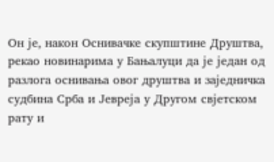Он је, након Оснивачке скупштине Друштва, рекао новинарима у Бањалуци да је један од разлога оснивања овог друштва и заједничка судбина Срба и Јевреја у Другом свјетском рату и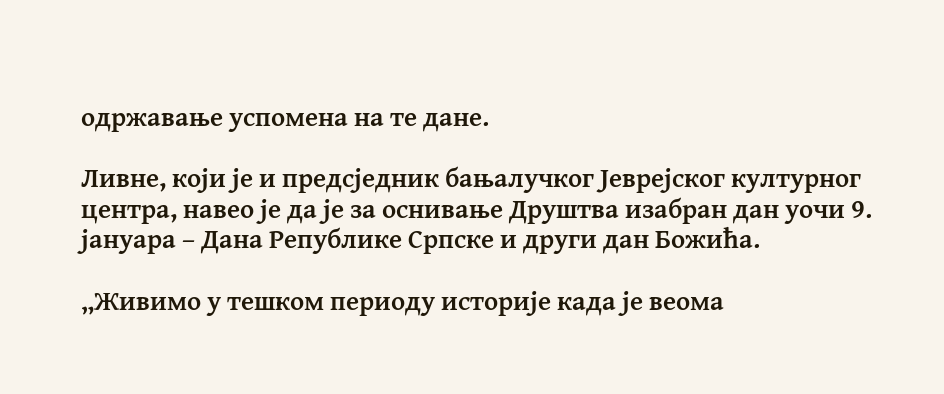одржавање успомена на те дане.

Ливне, који је и предсједник бањалучког Јеврејског културног центра, навео је да је за оснивање Друштва изабран дан уочи 9. јануара – Дана Републике Српске и други дан Божића.

„Живимо у тешком периоду историје када је веома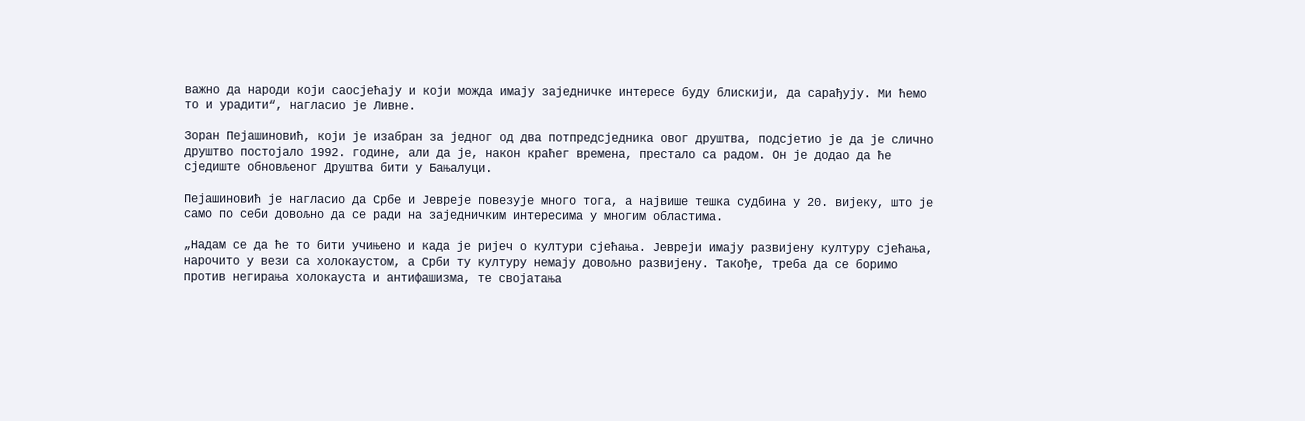важно да народи који саосјећају и који можда имају заједничке интересе буду блискији, да сарађују. Ми ћемо то и урадити“, нагласио је Ливне.

Зоран Пејашиновић, који је изабран за једног од два потпредсједника овог друштва, подсјетио је да је слично друштво постојало 1992. године, али да је, након краћег времена, престало са радом. Он је додао да ће сједиште обновљеног Друштва бити у Бањалуци.

Пејашиновић је нагласио да Србе и Јевреје повезује много тога, а највише тешка судбина у 20. вијеку, што је само по себи довољно да се ради на заједничким интересима у многим областима.

„Надам се да ће то бити учињено и када је ријеч о култури сјећања. Јевреји имају развијену културу сјећања, нарочито у вези са холокаустом, а Срби ту културу немају довољно развијену. Такође, треба да се боримо против негирања холокауста и антифашизма, те својатања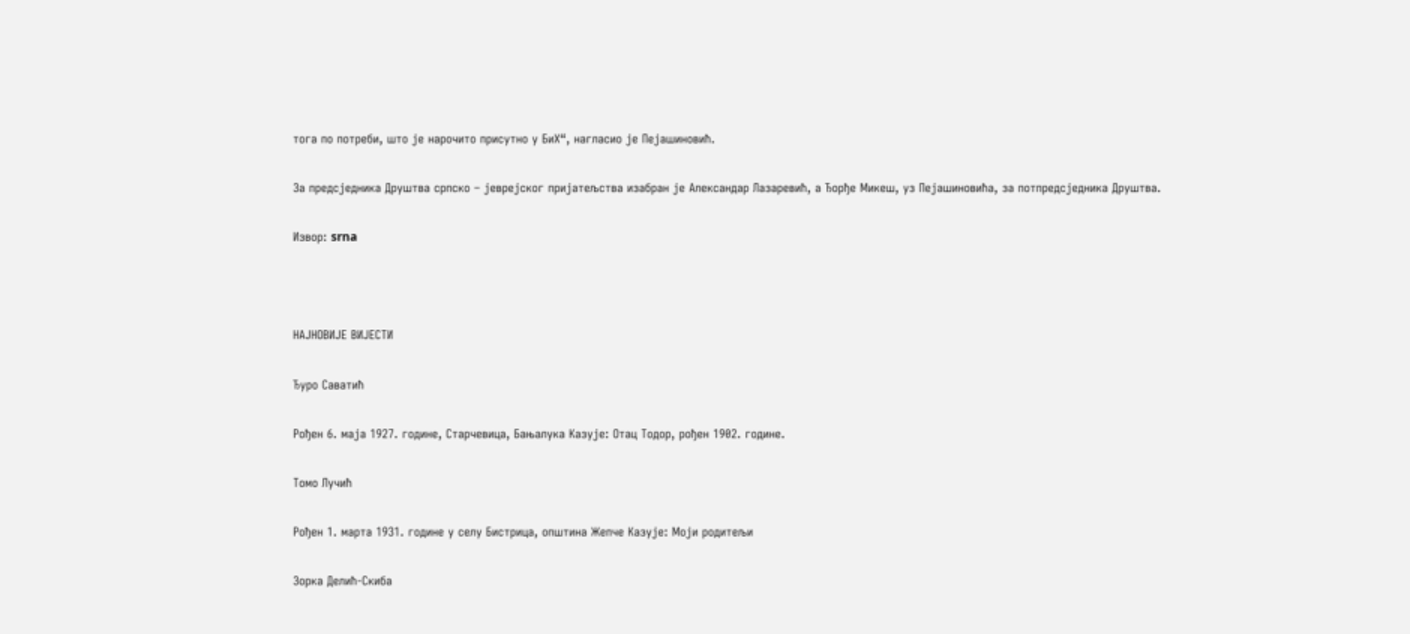тога по потреби, што је нарочито присутно у БиХ“, нагласио је Пејашиновић.

За предсједника Друштва српско – јеврејског пријатељства изабран је Александар Лазаревић, а Ђорђе Микеш, уз Пејашиновића, за потпредсједника Друштва.

Извор: srna



НАЈНОВИЈЕ ВИЈЕСТИ

Ђуро Саватић

Рођен 6. маја 1927. године, Старчевица, Бањалука Казује: Отац Тодор, рођен 1902. године.

Томо Лучић

Рођен 1. марта 1931. године у селу Бистрица, општина Жепче Казује: Моји родитељи

Зорка Делић-Скиба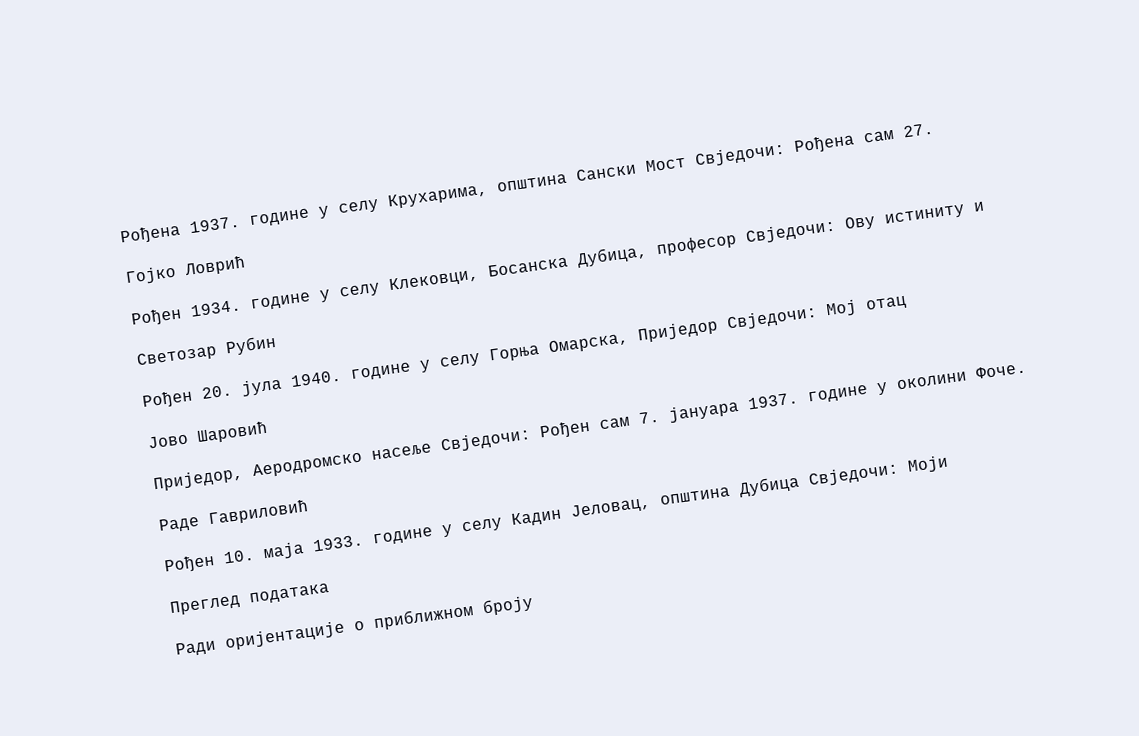Рођена 1937. године у селу Крухарима, општина Сански Мост Свједочи: Рођена сам 27.

Гојко Ловрић

Рођен 1934. године у селу Клековци, Босанска Дубица, професор Свједочи: Ову истиниту и

Светозар Рубин

Рођен 20. јула 1940. године у селу Горња Омарска, Приједор Свједочи: Мој отац

Јово Шаровић

Приједор, Аеродромско насеље Свједочи: Рођен сам 7. јануара 1937. године у околини Фоче.

Раде Гавриловић

Рођен 10. маја 1933. године у селу Кадин Јеловац, општина Дубица Свједочи: Моји

Преглед података

Ради оријентације о приближном броју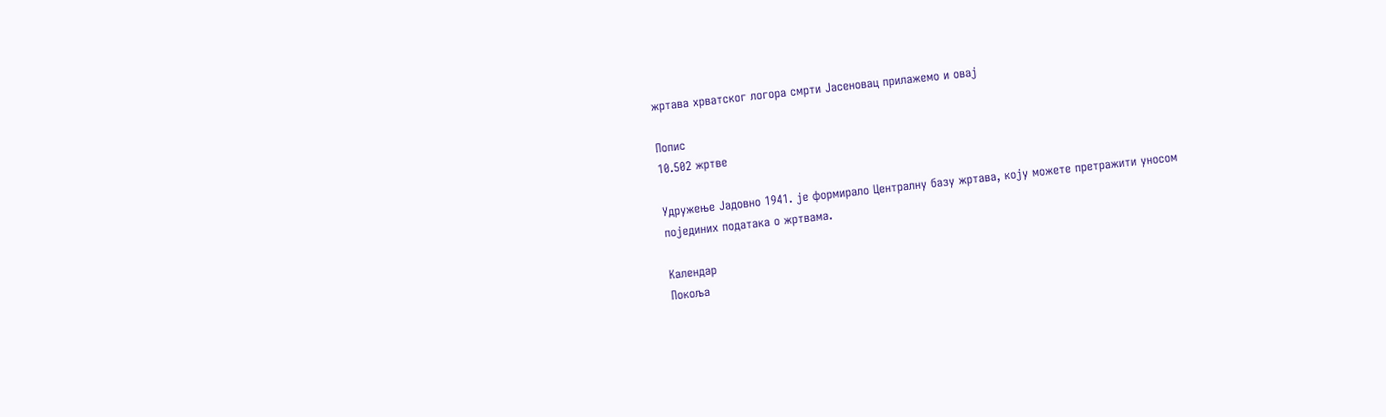жртава хрватског логора смрти Јасеновац прилажемо и овај

Попис
10.502 жртве

Удружење Јадовно 1941. је формирало Централну базу жртава, коју можете претражити уносом појединих података о жртвама.

Календар
Покоља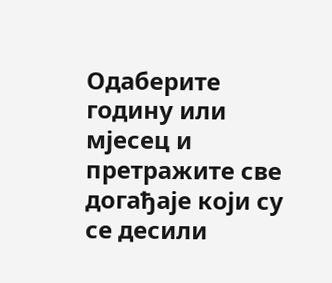Одаберите годину или мјесец и претражите све догађаје који су се десили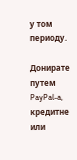у том периоду.

Донирате путем PayPal-a, кредитне
или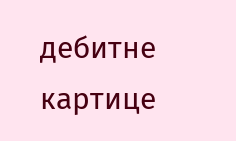дебитне картице